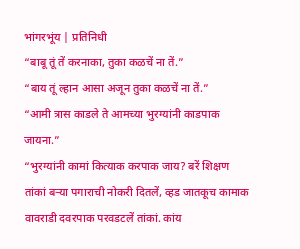भांगरभूंय | प्रतिनिधी
“बाबू तूं तें करनाका, तुका कळचें ना तें.”
“बाय तूं ल्हान आसा अजून तुका कळचें ना तें.”
“आमी त्रास काडले ते आमच्या भुरग्यांनी काडपाक जायना.”
“भुरग्यांनी कामां कित्याक करपाक जाय? बरें शिक्षण तांकां बऱ्या पगाराची नोकरी दितलें, व्हड जातकूच कामाक वावराडी दवरपाक परवडटलें तांकां. कांय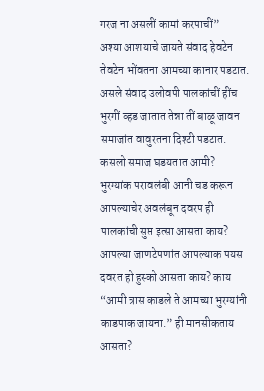गरज ना असलीं कामां करपाचीं”
अश्या आशयाचे जायते संवाद हेवटेन तेवटेन भोंवतना आमच्या कानार पडटात. असले संवाद उलोवपी पालकांचीं हींच भुरगीं व्हड जातात तेन्ना तीं बाळू जावन समाजांत वावुरतना दिश्टी पडटात. कसलो समाज घडयतात आमी?
भुरग्यांक परावलंबी आनी चड करून आपल्याचेर अवलंबून दवरप ही पालकांची सुप्त इत्सा आसता काय? आपल्या जाणटेपणांत आपल्याक पयस दवरत हो हुस्को आसता काय? काय “आमी त्रास काडले ते आमच्या भुरग्यांनी काडपाक जायना.” ही मानसीकताय आसता?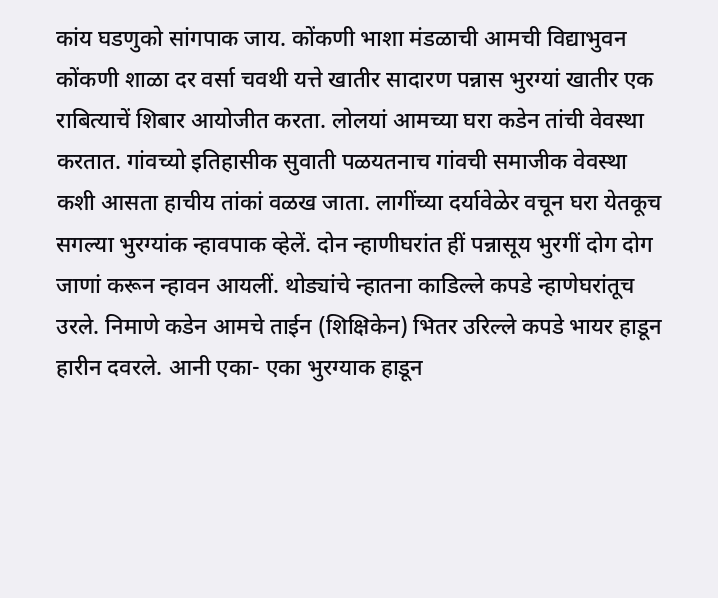कांय घडणुको सांगपाक जाय. कोंकणी भाशा मंडळाची आमची विद्याभुवन कोंकणी शाळा दर वर्सा चवथी यत्ते खातीर सादारण पन्नास भुरग्यां खातीर एक राबित्याचें शिबार आयोजीत करता. लोलयां आमच्या घरा कडेन तांची वेवस्था करतात. गांवच्यो इतिहासीक सुवाती पळयतनाच गांवची समाजीक वेवस्था कशी आसता हाचीय तांकां वळख जाता. लागींच्या दर्यावेळेर वचून घरा येतकूच सगल्या भुरग्यांक न्हावपाक व्हेलें. दोन न्हाणीघरांत हीं पन्नासूय भुरगीं दोग दोग जाणां करून न्हावन आयलीं. थोड्यांचे न्हातना काडिल्ले कपडे न्हाणेघरांतूच उरले. निमाणे कडेन आमचे ताईन (शिक्षिकेन) भितर उरिल्ले कपडे भायर हाडून हारीन दवरले. आनी एका- एका भुरग्याक हाडून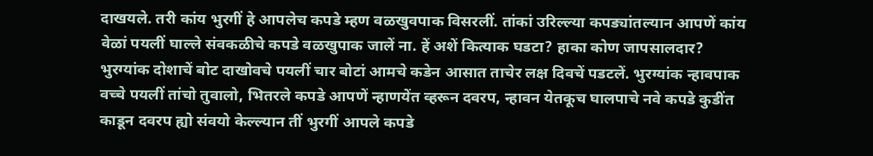दाखयले. तरी कांय भुरगीं हे आपलेच कपडे म्हण वळखुवपाक विसरलीं. तांकां उरिल्ल्या कपड्यांतल्यान आपणें कांय वेळां पयलीं घाल्ले संवकळीचे कपडे वळखुपाक जालें ना. हें अशें कित्याक घडटा? हाका कोण जापसालदार? भुरग्यांक दोशाचें बोट दाखोवचे पयलीं चार बोटां आमचे कडेन आसात ताचेर लक्ष दिवचें पडटलें. भुरग्यांक न्हावपाक वच्चे पयलीं तांचो तुवालो, भितरले कपडे आपणें न्हाणयेंत व्हरून दवरप, न्हावन येतकूच घालपाचे नवे कपडे कुडींत काडून दवरप ह्यो संवयो केल्ल्यान तीं भुरगीं आपले कपडे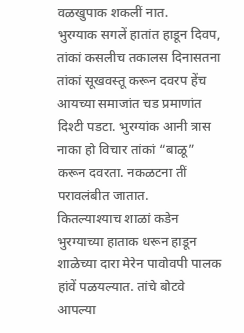वळखुपाक शकलीं नात.
भुरग्याक सगलें हातांत हाडून दिवप, तांकां कसलीच तकालस दिनासतना तांकां सूखवस्तू करून दवरप हेंच आयच्या समाजांत चड प्रमाणांत दिश्टी पडटा. भुरग्यांक आनी त्रास नाका हो विचार तांकां “बाळू” करून दवरता. नकळटना तीं परावलंबीत जातात.
कितल्याश्याच शाळां कडेन भुरग्याच्या हाताक धरून हाडून शाळेच्या दारा मेरेन पावोवपी पालक हांवें पळयल्यात. तांचे बोटवे आपल्या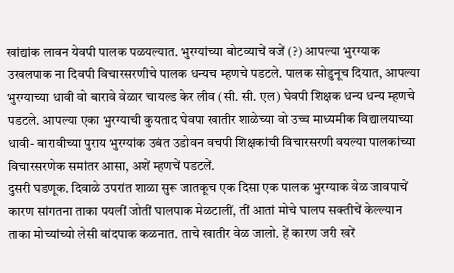खांद्यांक लावन येवपी पालक पळयल्यात. भुरग्यांच्या बोटव्याचें वजें (?) आपल्या भुरग्याक उखलपाक ना दिवपी विचारसरणीचे पालक धन्यच म्हणचे पडटले. पालक सोडुनूच दियात, आपल्या भुरग्याच्या धावी वो बारावे वेळार चायल्ड केर लीव (सी. सी. एल) घेवपी शिक्षक धन्य धन्य म्हणचे पडटले. आपल्या एका भुरग्याची कुयताद घेवपा खातीर शाळेच्या वो उच्च माध्यमीक विद्यालयाच्या धावी- बारावीच्या पुराय भुरग्यांक उबंत उडोवन वचपी शिक्षकांची विचारसरणी वयल्या पालकांच्या विचारसरणेक समांतर आसा, अशें म्हणचें पडटलें.
दुसरी घडणूक. दिवाळे उपरांत शाळा सुरू जातकूच एक दिसा एक पालक भुरग्याक वेळ जावपाचें कारण सांगतना ताका पयलीं जोतीं घालपाक मेळटालीं, तीं आतां मोचे घालप सक्तीचें केल्ल्यान ताका मोच्यांच्यो लेसी बांदपाक कळनात. ताचे खातीर वेळ जालो. हें कारण जरी खरें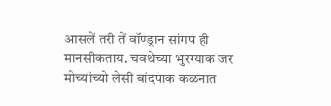आसलें तरी तें वॉण्ड्रान सांगप ही मानसीकताय. चवथेच्या भुरग्याक जर मोच्यांच्यो लेसी बांदपाक कळनात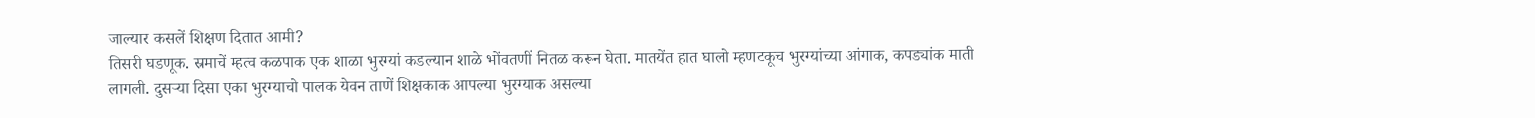जाल्यार कसलें शिक्षण दितात आमी?
तिसरी घडणूक. स्रमाचें म्हत्व कळपाक एक शाळा भुरग्यां कडल्यान शाळे भोंवतणीं नितळ करून घेता. मातयेंत हात घालो म्हणटकूच भुरग्यांच्या आंगाक, कपड्यांक माती लागली. दुसऱ्या दिसा एका भुरग्याचो पालक येवन ताणें शिक्षकाक आपल्या भुरग्याक असल्या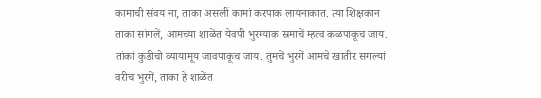कामाची संवय ना, ताका असलीं कामां करपाक लायनाकात. त्या शिक्षकान ताका सांगलें, आमच्या शाळेंत येवपी भुरग्याक स्रमाचें म्हत्व कळपाकूच जाय. तांकां कुडीचो व्यायामूय जावपाकूच जाय. तुमचें भुरगें आमचे खातीर सगल्यां वरीच भुरगें, ताका हे शाळेंत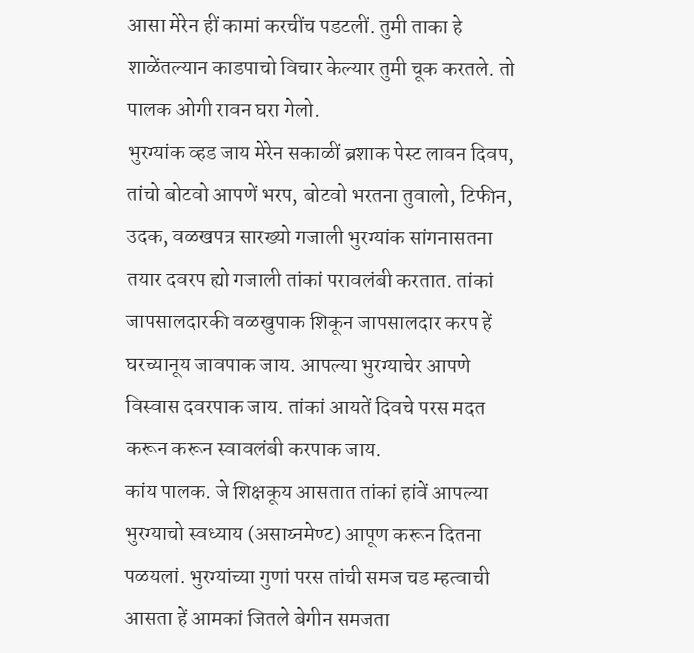आसा मेरेन हीं कामां करचींच पडटलीं. तुमी ताका हे शाळेंतल्यान काडपाचो विचार केल्यार तुमी चूक करतले. तो पालक ओगी रावन घरा गेलो.
भुरग्यांक व्हड जाय मेरेन सकाळीं ब्रशाक पेस्ट लावन दिवप, तांचो बोटवो आपणें भरप, बोटवो भरतना तुवालो, टिफीन, उदक, वळखपत्र सारख्यो गजाली भुरग्यांक सांगनासतना तयार दवरप ह्यो गजाली तांकां परावलंबी करतात. तांकां जापसालदारकी वळखुपाक शिकून जापसालदार करप हें घरच्यानूय जावपाक जाय. आपल्या भुरग्याचेर आपणे विस्वास दवरपाक जाय. तांकां आयतें दिवचे परस मदत करून करून स्वावलंबी करपाक जाय.
कांय पालक. जे शिक्षकूय आसतात तांकां हांवें आपल्या भुरग्याचो स्वध्याय (असाय्नमेण्ट) आपूण करून दितना पळयलां. भुरग्यांच्या गुणां परस तांची समज चड म्हत्वाची आसता हें आमकां जितले बेगीन समजता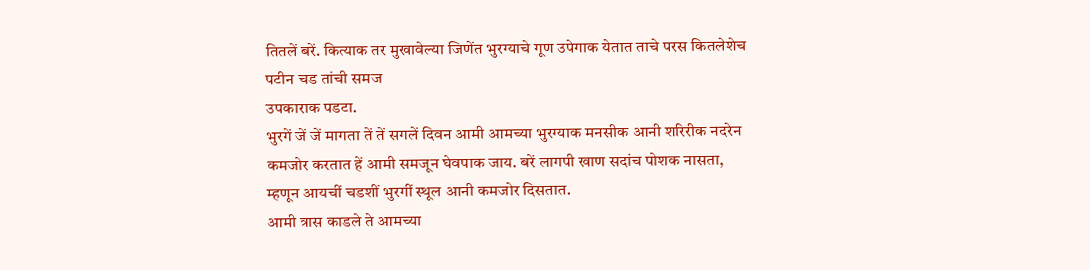तितलें बरें. कित्याक तर मुखावेल्या जिणेंत भुरग्याचे गूण उपेगाक येतात ताचे परस कितलेशेच पटीन चड तांची समज
उपकाराक पडटा.
भुरगें जें जें मागता तें तें सगलें दिवन आमी आमच्या भुरग्याक मनसीक आनी शरिरीक नदरेन कमजोर करतात हें आमी समजून घेवपाक जाय. बरें लागपी खाण सदांच पोशक नासता, म्हणून आयचीं चडशीं भुरगीं स्थूल आनी कमजोर दिसतात.
आमी त्रास काडले ते आमच्या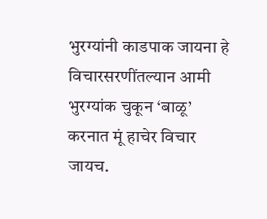भुरग्यांनी काडपाक जायना हे विचारसरणींतल्यान आमी भुरग्यांक चुकून ‘बाळू’ करनात मूं हाचेर विचार जायच.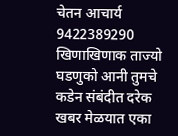चेतन आचार्य
9422389290
खिणाखिणाक ताज्यो घडणुको आनी तुमचे कडेन संबंदीत दरेक खबर मेळयात एका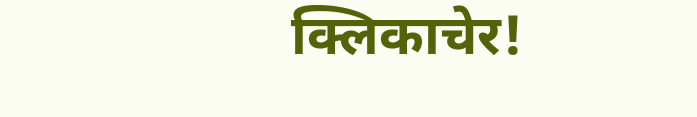क्लिकाचेर!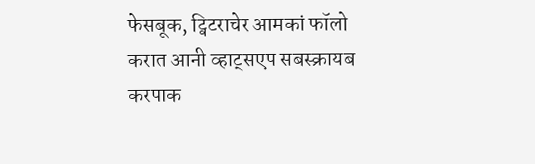फेसबूक, ट्विटराचेर आमकां फॉलो करात आनी व्हाट्सएप सबस्क्रायब करपाक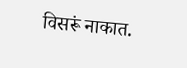विसरूं नाकात.